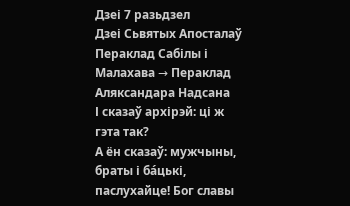Дзеі 7 разьдзел
Дзеі Сьвятых Апосталаў
Пераклад Сабілы і Малахава → Пераклад Аляксандара Надсана
І сказаў архірэй: ці ж гэта так?
А ён сказаў: мужчыны, браты і ба́цькі, паслухайце! Бог славы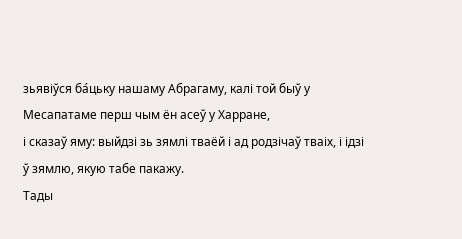зьявіўся ба́цьку нашаму Абрагаму, калі той быў у Месапатаме перш чым ён асеў у Харране,
і сказаў яму: выйдзі зь зямлі тваёй і ад родзічаў тваіх, і ідзі ў зямлю, якую табе пакажу.
Тады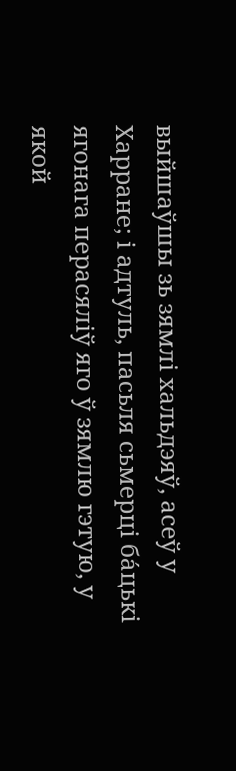выйшаўшы зь зямлі хальдэяў, асеў у Харране; і адтуль, пасьля сьмерці ба́цькі ягонага перасяліў яго ў зямлю гэтую, у якой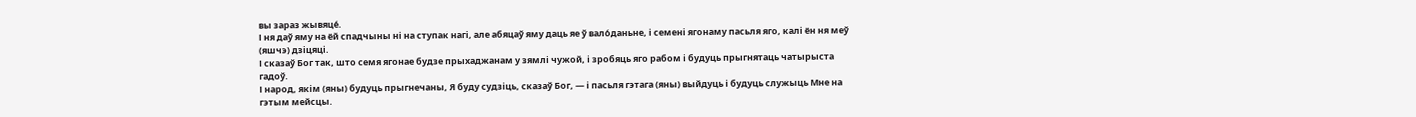вы зараз жывяце́.
І ня даў яму на ёй спадчыны ні на ступак нагі, але абяцаў яму даць яе ў вало́даньне, і семені ягонаму пасьля яго, калі ён ня меў (яшчэ) дзіцяці.
І сказаў Бог так, што семя ягонае будзе прыхаджанам у зямлі чужой, і зробяць яго рабом і будуць прыгнятаць чатырыста гадоў.
І народ, якім (яны) будуць прыгнечаны, Я буду судзіць, сказаў Бог, — і пасьля гэтага (яны) выйдуць і будуць служыць Мне на гэтым мейсцы.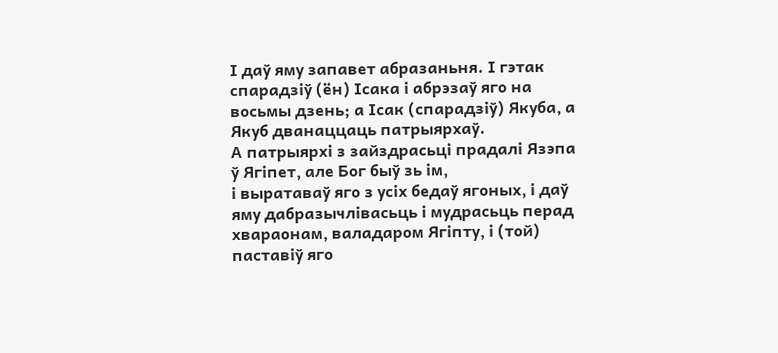І даў яму запавет абразаньня. І гэтак спарадзіў (ён) Ісака і абрэзаў яго на восьмы дзень; а Ісак (спарадзіў) Якуба, а Якуб дванаццаць патрыярхаў.
А патрыярхі з зайздрасьці прадалі Язэпа ў Ягіпет, але Бог быў зь ім,
і выратаваў яго з усіх бедаў ягоных, і даў яму дабразычлівасьць і мудрасьць перад хвараонам, валадаром Ягіпту, і (той) паставіў яго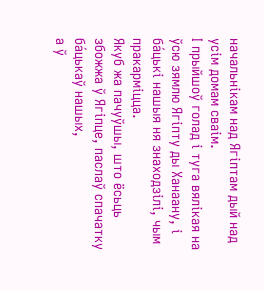начальнікам над Ягіптам дый над усім домам сваім.
І прыйшоў голад і туга вялікая на ўсю зямлю Ягіпту ды Ханаану, і ба́цькі нашыя ня знаходзілі, чым пракарміцца.
Якуб жа пачуўшы, што ёсьць збожжа ў Ягіпце, паслаў спачатку ба́цькаў нашых,
а ў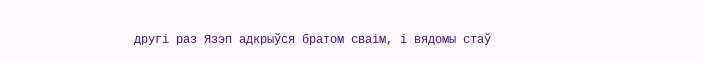другі раз Язэп адкрыўся братом сваім, і вядомы стаў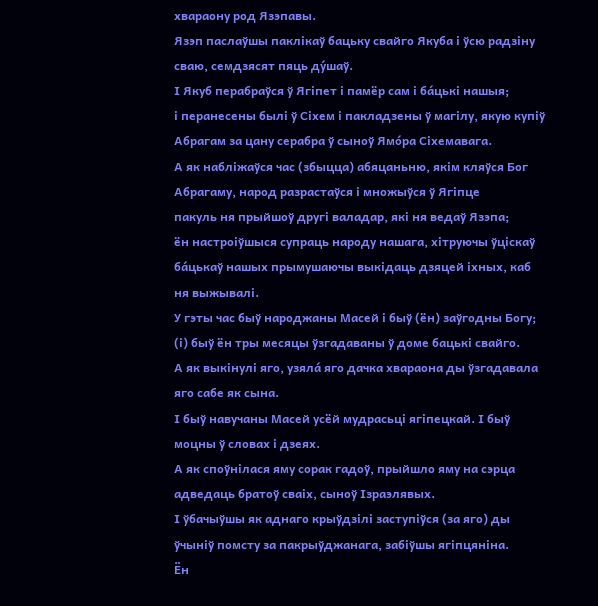хвараону род Язэпавы.
Язэп паслаўшы паклікаў бацьку свайго Якуба і ўсю радзіну сваю, семдзясят пяць ду́шаў.
І Якуб перабраўся ў Ягіпет і памёр сам і ба́цькі нашыя;
і перанесены былі ў Сіхем і пакладзены ў магілу, якую купіў Абрагам за цану серабра ў сыноў Ямо́ра Сіхемавага.
А як набліжаўся час (збыцца) абяцаньню, якім кляўся Бог Абрагаму, народ разрастаўся і множыўся ў Ягіпце
пакуль ня прыйшоў другі валадар, які ня ведаў Язэпа;
ён настроіўшыся супраць народу нашага, хітруючы ўціскаў ба́цькаў нашых прымушаючы выкідаць дзяцей іхных, каб ня выжывалі.
У гэты час быў народжаны Масей і быў (ён) заўгодны Богу; (і) быў ён тры месяцы ўзгадаваны ў доме бацькі свайго.
А як выкінулі яго, узяла́ яго дачка хвараона ды ўзгадавала яго сабе як сына.
І быў навучаны Масей усёй мудрасьці ягіпецкай. І быў моцны ў словах і дзеях.
А як споўнілася яму сорак гадоў, прыйшло яму на сэрца адведаць братоў сваіх, сыноў Ізраэлявых.
І ўбачыўшы як аднаго крыўдзілі заступіўся (за яго) ды ўчыніў помсту за пакрыўджанага, забіўшы ягіпцяніна.
Ён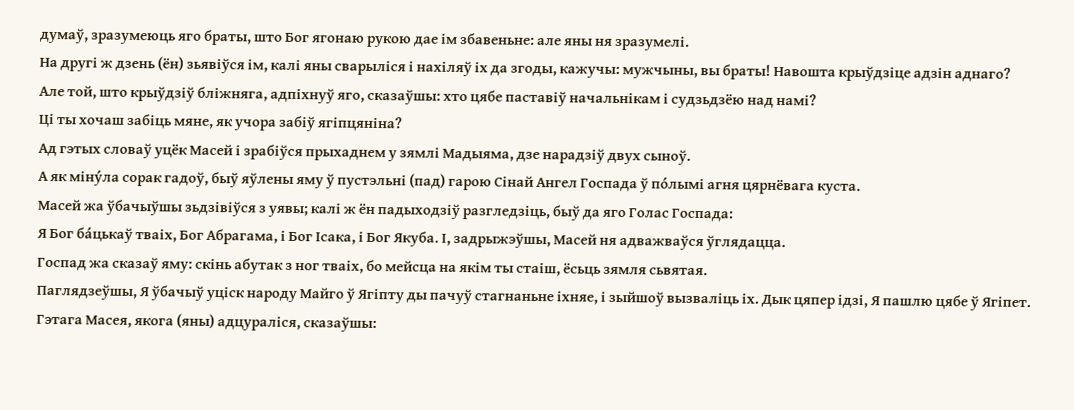думаў, зразумеюць яго браты, што Бог ягонаю рукою дае ім збавеньне: але яны ня зразумелі.
На другі ж дзень (ён) зьявіўся ім, калі яны сварыліся і нахіляў іх да згоды, кажучы: мужчыны, вы браты! Навошта крыўдзіце адзін аднаго?
Але той, што крыўдзіў бліжняга, адпіхнуў яго, сказаўшы: хто цябе паставіў начальнікам і судзьдзёю над намі?
Ці ты хочаш забіць мяне, як учора забіў ягіпцяніна?
Ад гэтых словаў уцёк Масей і зрабіўся прыхаднем у зямлі Мадыяма, дзе нарадзіў двух сыноў.
А як міну́ла сорак гадоў, быў яўлены яму ў пустэльні (пад) гарою Сінай Ангел Госпада ў по́лымі агня цярнёвага куста.
Масей жа ўбачыўшы зьдзівіўся з уявы; калі ж ён падыходзіў разгледзіць, быў да яго Голас Госпада:
Я Бог ба́цькаў тваіх, Бог Абрагама, і Бог Ісака, і Бог Якуба. І, задрыжэўшы, Масей ня адважваўся ўглядацца.
Госпад жа сказаў яму: скінь абутак з ног тваіх, бо мейсца на якім ты стаіш, ёсьць зямля сьвятая.
Паглядзеўшы, Я ўбачыў уціск народу Майго ў Ягіпту ды пачуў стагнаньне іхняе, і зыйшоў вызваліць іх. Дык цяпер ідзі, Я пашлю цябе ў Ягіпет.
Гэтага Масея, якога (яны) адцураліся, сказаўшы: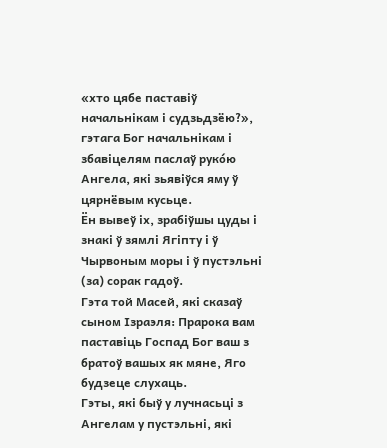«хто цябе паставіў начальнікам і судзьдзёю?», гэтага Бог начальнікам і збавіцелям паслаў руко́ю Ангела, які зьявіўся яму ў цярнёвым кусьце.
Ён вывеў іх, зрабіўшы цуды і знакі ў зямлі Ягіпту і ў Чырвоным моры і ў пустэльні (за) сорак гадоў.
Гэта той Масей, які сказаў сыном Ізраэля: Прарока вам паставіць Госпад Бог ваш з братоў вашых як мяне, Яго будзеце слухаць.
Гэты, які быў у лучнасьці з Ангелам у пустэльні, які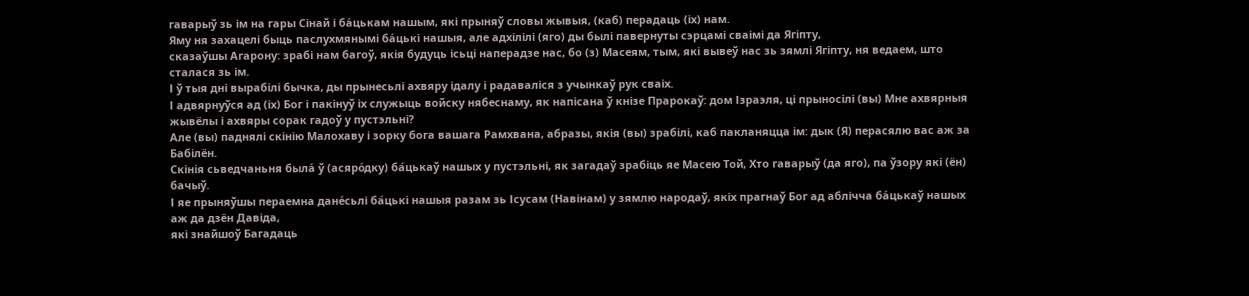гаварыў зь ім на гары Сінай і ба́цькам нашым, які прыняў словы жывыя, (каб) перадаць (іх) нам.
Яму ня захацелі быць паслухмянымі ба́цькі нашыя, але адхілілі (яго) ды былі павернуты сэрцамі сваімі да Ягіпту,
сказаўшы Агарону: зрабі нам багоў, якія будуць ісьці наперадзе нас, бо (з) Масеям, тым, які вывеў нас зь зямлі Ягіпту, ня ведаем, што сталася зь ім.
І ў тыя дні вырабілі бычка, ды прынесьлі ахвяру ідалу і радаваліся з учынкаў рук сваіх.
І адвярнуўся ад (іх) Бог і пакінуў іх служыць войску нябеснаму, як напісана ў кнізе Прарокаў: дом Ізраэля, ці прыносілі (вы) Мне ахвярныя жывёлы і ахвяры сорак гадоў у пустэльні?
Але (вы) паднялі скінію Малохаву і зорку бога вашага Рамхвана, абразы, якія (вы) зрабілі, каб пакланяцца ім: дык (Я) перасялю вас аж за Бабілён.
Скінія сьведчаньня была́ ў (асяро́дку) ба́цькаў нашых у пустэльні, як загадаў зрабіць яе Масею Той, Хто гаварыў (да яго), па ўзору які (ён) бачыў.
І яе прыняўшы пераемна дане́сьлі ба́цькі нашыя разам зь Ісусам (Навінам) у зямлю народаў, якіх прагнаў Бог ад аблічча ба́цькаў нашых аж да дзён Давіда,
які знайшоў Багадаць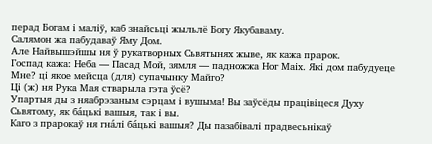перад Богам і маліў, каб знайсьці жыльлё Богу Якубаваму.
Салямон жа пабудаваў Яму Дом.
Але Найвышэйшы ня ў рукатворных Сьвятынях жыве, як кажа прарок.
Госпад кажа: Неба — Пасад Мой, зямля — падножжа Ног Маіх. Які дом пабудуеце Мне? ці якое мейсца (для) супачынку Майго?
Ці (ж) ня Рука Мая стварыла гэта ўсё?
Упартыя ды з няабрэзаным сэрцам і вушыма! Вы заўсёды працівіцеся Духу Сьвятому, як ба́цькі вашыя, так і вы.
Каго з прарокаў ня гна́лі ба́цькі вашыя? Ды пазабівалі прадвесьнікаў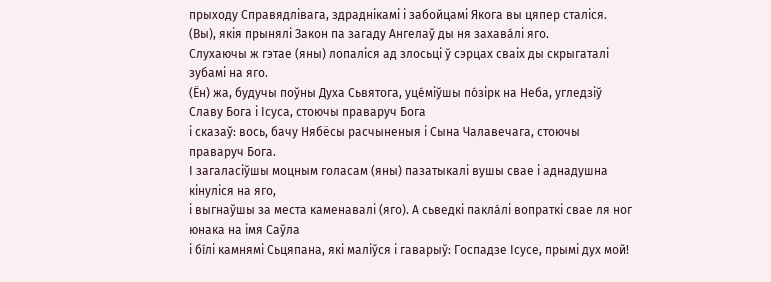прыходу Справядлівага, здраднікамі і забойцамі Якога вы цяпер сталіся.
(Вы), якія прынялі Закон па загаду Ангелаў ды ня захава́лі яго.
Слухаючы ж гэтае (яны) лопаліся ад злосьці ў сэрцах сваіх ды скрыгаталі зубамі на яго.
(Ён) жа, будучы поўны Духа Сьвятога, уце́міўшы по́зірк на Неба, угледзіў Славу Бога і Ісуса, стоючы праваруч Бога
і сказаў: вось, бачу Нябёсы расчыненыя і Сына Чалавечага, стоючы праваруч Бога.
І загаласіўшы моцным голасам (яны) пазатыкалі вушы свае і аднадушна кінуліся на яго,
і выгнаўшы за места каменавалі (яго). А сьведкі пакла́лі вопраткі свае ля ног юнака на імя Саўла
і бíлі камнямі Сьцяпана, які маліўся і гаварыў: Госпадзе Ісусе, прымі дух мой!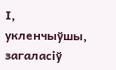І, укленчыўшы, загаласіў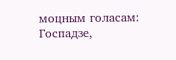моцным голасам: Госпадзе,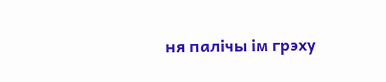ня палічы ім грэху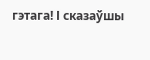гэтага! І сказаўшы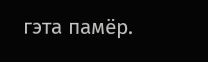гэта памёр.